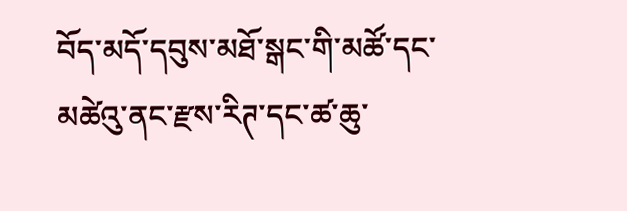བོད་མདོ་དབུས་མཐོ་སྒང་གི་མཚོ་དང་མཚེའུ་ནང་རྫས་རིཊ་དང་ཚ་ཆུ་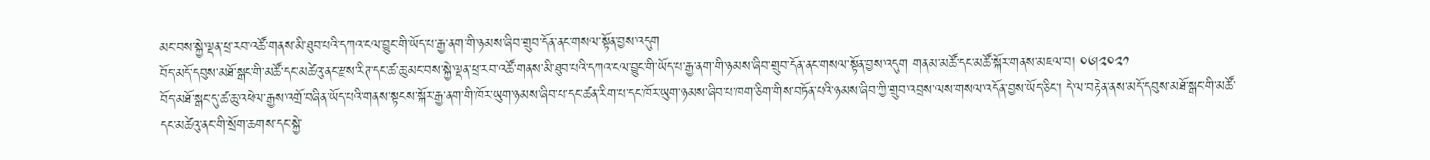མང་བས་སྐྱེ་ལྡན་ཕྲ་རབ་འཚོ་གནས་མི་ཐུབ་པའི་དཀའ་ངལ་བྱུང་གི་ཡོད་པ་རྒྱ་ནག་གི་ཉམས་ཞིབ་གྲུབ་དོན་ནང་གསལ་སྟོན་བྱས་འདུག
བོད་མདོ་དབུས་མཐོ་སྒང་གི་མཚོ་དང་མཚེའུ་ནང་རྫས་རིཊ་དང་ཚ་ཆུ་མང་བས་སྐྱེ་ལྡན་ཕྲ་རབ་འཚོ་གནས་མི་ཐུབ་པའི་དཀའ་ངལ་བྱུང་གི་ཡོད་པ་རྒྱ་ནག་གི་ཉམས་ཞིབ་གྲུབ་དོན་ནང་གསལ་སྟོན་བྱས་འདུག གནམ་མཚོ་དང་མཚོ་སྐོར་གནས་མཇལ་བ། ༠༦།༢༠༢༡
བོད་མཐོ་སྒང་དུ་ཚ་ཆུ་འཕེལ་རྒྱས་འགྲོ་བཞིན་ཡོད་པའི་གནས་སྟངས་སྐོར་རྒྱ་ནག་གི་ཁོར་ཡུག་ཉམས་ཞིབ་པ་དང་ཚན་རིག་པ་དང་ཁོར་ཡུག་ཉམས་ཞིབ་པ་ཁག་ཅིག་གིས་བཏོན་པའི་ཉམས་ཞིབ་ཀྱི་གྲུབ་འབྲས་ལས་གསལ་འདོན་བྱས་ཡོད་ཅིང་། དེ་ལ་བརྟེན་ནས་མདོ་དབུས་མཐོ་སྒང་གི་མཚོ་དང་མཚེའུ་ནང་གི་སྲོག་ཆགས་དང་སྐྱེ་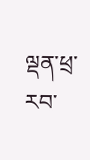ལྡན་ཕྲ་རབ་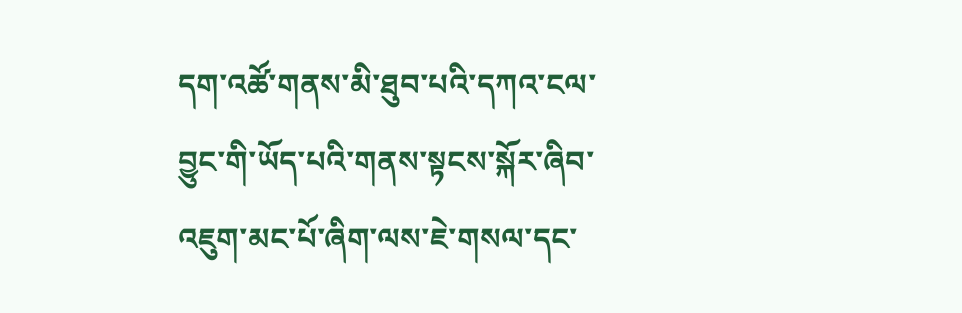དག་འཚོ་གནས་མི་ཐུབ་པའི་དཀའ་ངལ་བྱུང་གི་ཡོད་པའི་གནས་སྟངས་སྐོར་ཞིབ་འཇུག་མང་པོ་ཞིག་ལས་ཇེ་གསལ་དང་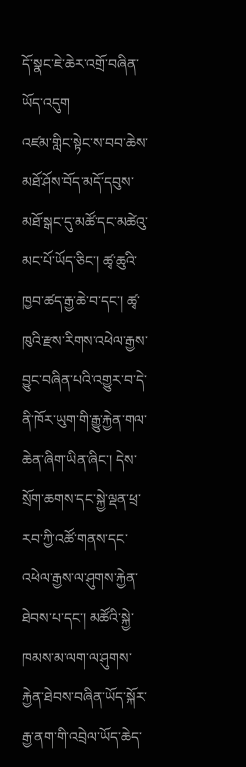དོ་སྣང་ཇེ་ཆེར་འགྲོ་བཞིན་ཡོད་འདུག
འཛམ་གླིང་སྟེང་ས་བབ་ཆེས་མཐོ་ཤོས་བོད་མདོ་དབུས་མཐོ་སྒང་དུ་མཚོ་དང་མཚེའུ་མང་པོ་ཡོད་ཅིང་། ཚྭ་ཆུའི་ཁྱབ་ཚད་རྒྱ་ཆེ་བ་དང་། ཚྭ་ཁུའི་རྫས་རིགས་འཕེལ་རྒྱས་བྱུང་བཞིན་པའི་འགྱུར་བ་དེ་ནི་ཁོར་ཡུག་གི་རྒྱུ་རྐྱེན་གལ་ཆེན་ཞིག་ཡིན་ཞིང་། དེས་སྲོག་ཆགས་དང་སྐྱེ་ལྡན་ཕྲ་རབ་ཀྱི་འཚོ་གནས་དང་འཕེལ་རྒྱས་ལ་ཤུགས་རྐྱེན་ཐེབས་པ་དང་། མཚོའི་སྐྱེ་ཁམས་མ་ལག་ལ་ཤུགས་རྐྱེན་ཐེབས་བཞིན་ཡོད་སྐོར་རྒྱ་ནག་གི་འབྲེལ་ཡོད་ཆེད་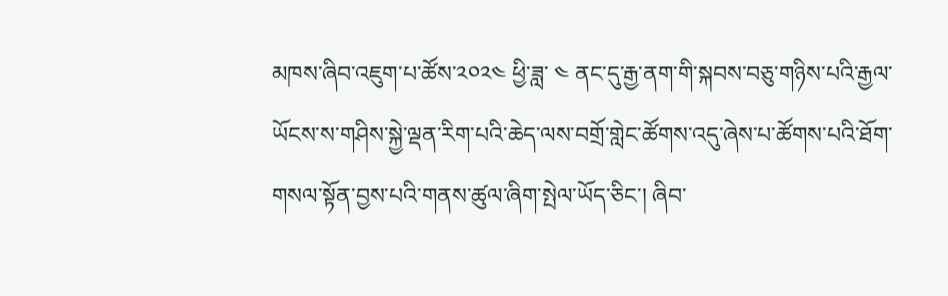མཁས་ཞིབ་འཇུག་པ་ཚོས་༢༠༢༤ ཕྱི་ཟླ་ ༤ ནང་དུ་རྒྱ་ནག་གི་སྐབས་བཅུ་གཉིས་པའི་རྒྱལ་ཡོངས་ས་གཤིས་སྐྱེ་ལྡན་རིག་པའི་ཆེད་ལས་བགྲོ་གླེང་ཚོགས་འདུ་ཞེས་པ་ཚོགས་པའི་ཐོག་གསལ་སྟོན་བྱས་པའི་གནས་ཚུལ་ཞིག་སྤེལ་ཡོད་ཅིང་། ཞིབ་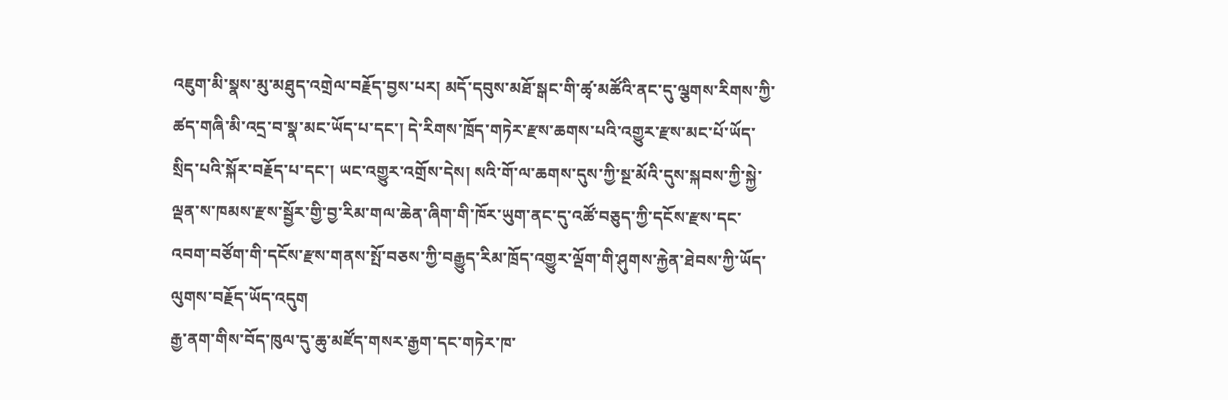འཇུག་མི་སྣས་མུ་མཐུད་འགྲེལ་བརྗོད་བྱས་པར། མདོ་དབུས་མཐོ་སྒང་གི་ཚྭ་མཚོའི་ནང་དུ་ལྕགས་རིགས་ཀྱི་ཚད་གཞི་མི་འདྲ་བ་སྣ་མང་ཡོད་པ་དང་། དེ་རིགས་ཁྲོད་གཏེར་རྫས་ཆགས་པའི་འགྱུར་རྫས་མང་པོ་ཡོད་སྲིད་པའི་སྐོར་བརྗོད་པ་དང་། ཡང་འགྱུར་འགྲོས་དེས། སའི་གོ་ལ་ཆགས་དུས་ཀྱི་སྔ་མོའི་དུས་སྐབས་ཀྱི་སྐྱེ་ལྡན་ས་ཁམས་རྫས་སྦྱོར་གྱི་བྱ་རིམ་གལ་ཆེན་ཞིག་གི་ཁོར་ཡུག་ནང་དུ་འཚོ་བཅུད་ཀྱི་དངོས་རྫས་དང་འབག་བཙོག་གི་དངོས་རྫས་གནས་སྤོ་བཅས་ཀྱི་བརྒྱུད་རིམ་ཁྲོད་འགྱུར་ལྡོག་གི་ཤུགས་རྐྱེན་ཐེབས་ཀྱི་ཡོད་ལུགས་བརྗོད་ཡོད་འདུག
རྒྱ་ནག་གིས་བོད་ཁུལ་དུ་ཆུ་མཛོད་གསར་རྒྱག་དང་གཏེར་ཁ་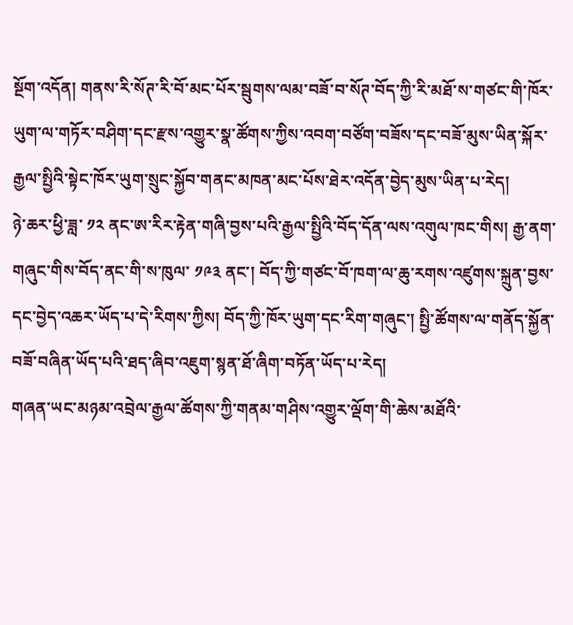སྔོག་འདོན། གནས་རི་སོཊ་རི་བོ་མང་པོར་སྦུགས་ལམ་བཟོ་བ་སོཊ་བོད་ཀྱི་རི་མཐོ་ས་གཙང་གི་ཁོར་ཡུག་ལ་གཏོར་བཤིག་དང་རྫས་འགྱུར་སྣ་ཚོགས་ཀྱིས་འབག་བཙོག་བཟོས་དང་བཟོ་མུས་ཡིན་སྐོར་རྒྱལ་སྤྱིའི་སྟེང་ཁོར་ཡུག་སྲུང་སྐྱོབ་གནང་མཁན་མང་པོས་ཐེར་འདོན་བྱེད་མུས་ཡིན་པ་རེད།
ཉེ་ཆར་ཕྱི་ཟླ་ ༡༢ ནང་ཨ་རིར་རྟེན་གཞི་བྱས་པའི་རྒྱལ་སྤྱིའི་བོད་དོན་ལས་འགུལ་ཁང་གིས། རྒྱ་ནག་གཞུང་གིས་བོད་ནང་གི་ས་ཁུལ་ ༡༩༣ ནང་། བོད་ཀྱི་གཙང་བོ་ཁག་ལ་ཆུ་རགས་འཛུགས་སྐྲུན་བྱས་དང་བྱེད་འཆར་ཡོད་པ་དེ་རིགས་ཀྱིས། བོད་ཀྱི་ཁོར་ཡུག་དང་རིག་གཞུང་། སྤྱི་ཚོགས་ལ་གནོད་སྐྱོན་བཟོ་བཞིན་ཡོད་པའི་ཐད་ཞིབ་འཇུག་སྙན་ཐོ་ཞིག་བཏོན་ཡོད་པ་རེད།
གཞན་ཡང་མཉམ་འབྲེལ་རྒྱལ་ཚོགས་ཀྱི་གནམ་གཤིས་འགྱུར་ལྡོག་གི་ཆེས་མཐོའི་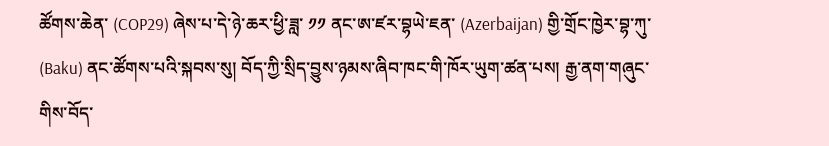ཚོགས་ཆེན་ (COP29) ཞེས་པ་དེ་ཉེ་ཆར་ཕྱི་ཟླ་ ༡༡ ནང་ཨ་ཛར་བྷཡེ་ཇན་ (Azerbaijan) གྱི་གྲོང་ཁྱེར་བྷ་ཀུ་ (Baku) ནང་ཚོགས་པའི་སྐབས་སུ། བོད་ཀྱི་སྲིད་བྱུས་ཉམས་ཞིབ་ཁང་གི་ཁོར་ཡུག་ཚན་པས། རྒྱ་ནག་གཞུང་གིས་བོད་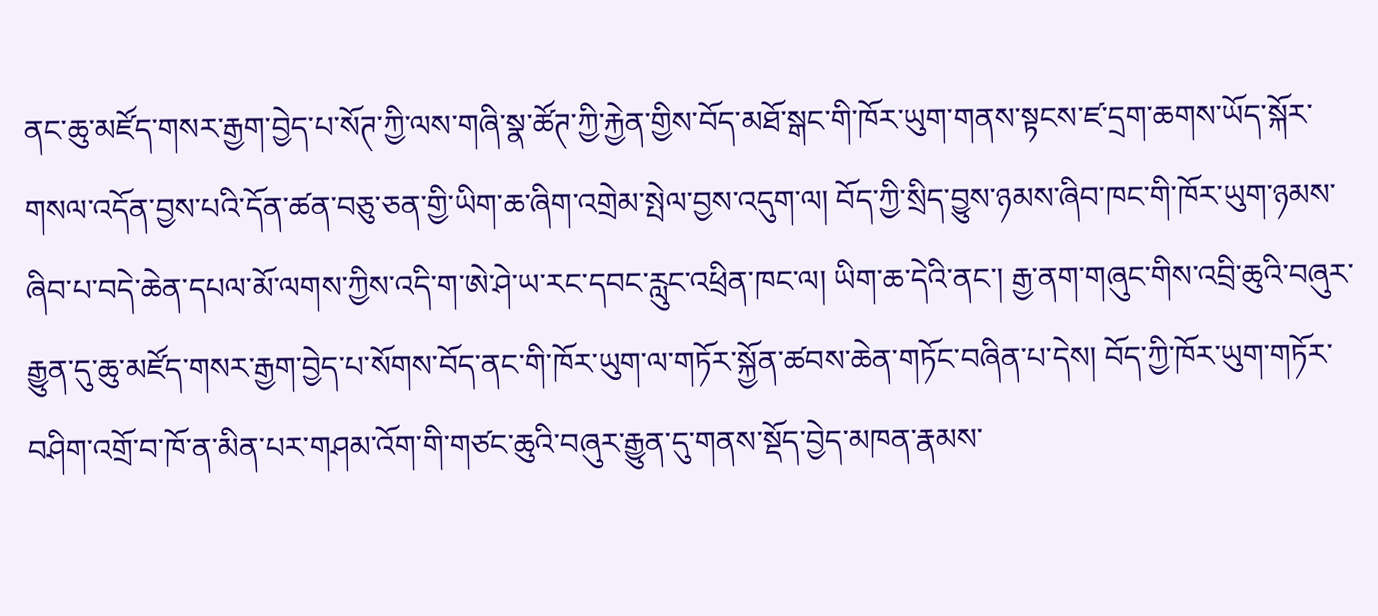ནང་ཆུ་མཛོད་གསར་རྒྱག་བྱེད་པ་སོཊ་ཀྱི་ལས་གཞི་སྣ་ཚོཊ་ཀྱི་རྐྱེན་གྱིས་བོད་མཐོ་སྒང་གི་ཁོར་ཡུག་གནས་སྟངས་ཛ་དྲག་ཆགས་ཡོད་སྐོར་གསལ་འདོན་བྱས་པའི་དོན་ཚན་བཅུ་ཅན་གྱི་ཡིག་ཆ་ཞིག་འགྲེམ་སྤེལ་བྱས་འདུག་ལ། བོད་ཀྱི་སྲིད་བྱུས་ཉམས་ཞིབ་ཁང་གི་ཁོར་ཡུག་ཉམས་ཞིབ་པ་བདེ་ཆེན་དཔལ་མོ་ལགས་ཀྱིས་འདི་ག་ཨེ་ཤེ་ཡ་རང་དབང་རླུང་འཕྲིན་ཁང་ལ། ཡིག་ཆ་དེའི་ནང་། རྒྱ་ནག་གཞུང་གིས་འབྲི་ཆུའི་བཞུར་རྒྱུན་དུ་ཆུ་མཛོད་གསར་རྒྱག་བྱེད་པ་སོགས་བོད་ནང་གི་ཁོར་ཡུག་ལ་གཏོར་སྐྱོན་ཚབས་ཆེན་གཏོང་བཞིན་པ་དེས། བོད་ཀྱི་ཁོར་ཡུག་གཏོར་བཤིག་འགྲོ་བ་ཁོ་ན་མིན་པར་གཤམ་འོག་གི་གཙང་ཆུའི་བཞུར་རྒྱུན་དུ་གནས་སྡོད་བྱེད་མཁན་རྣམས་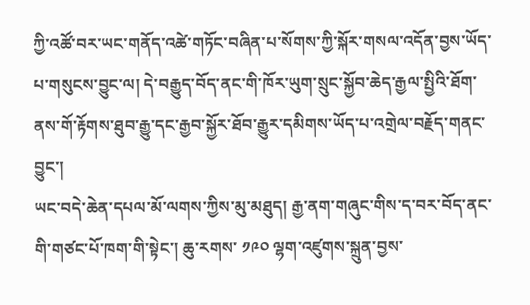ཀྱི་འཚོ་བར་ཡང་གནོད་འཚེ་གཏོང་བཞིན་པ་སོགས་ཀྱི་སྐོར་གསལ་འདོན་བྱས་ཡོད་པ་གསུངས་བྱུང་ལ། དེ་བརྒྱུད་བོད་ནང་གི་ཁོར་ཡུག་སྲུང་སྐྱོབ་ཆེད་རྒྱལ་སྤྱིའི་ཐོག་ནས་གོ་རྟོགས་ཐུབ་རྒྱུ་དང་རྒྱབ་སྐྱོར་ཐོབ་རྒྱུར་དམིགས་ཡོད་པ་འགྲེལ་བརྗོད་གནང་བྱུང་།
ཡང་བདེ་ཆེན་དཔལ་མོ་ལགས་ཀྱིས་མུ་མཐུད། རྒྱ་ནག་གཞུང་གིས་ད་བར་བོད་ནང་གི་གཙང་པོ་ཁག་གི་སྟེང་། ཆུ་རགས་ ༡༩༠ ལྷག་འཛུགས་སྐྲུན་བྱས་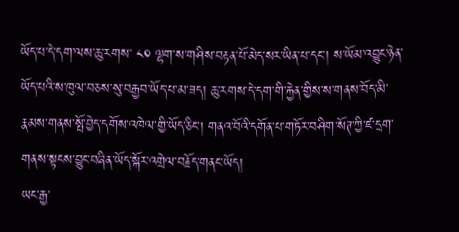ཡོད་པ་དེ་དག་ལས་ཆུ་རགས་ ༨༠ ལྷག་ས་གཤིས་བརྟན་པོ་མེད་སར་ཡིན་པ་དང་། ས་ཡོམ་འབྱུང་ཉེན་ཡོད་པའི་ས་ཁུལ་བཅས་སུ་བརྒྱབ་ཡོད་པ་མ་ཟད། ཆུ་རགས་དེ་དག་གི་རྐྱེན་གྱིས་ས་གནས་བོད་མི་རྣམས་གནས་སྤོ་བྱེད་དགོས་འཁེལ་གྱི་ཡོད་ཅིང་། གནའ་བོའི་དགོན་པ་གཏོར་བཤིག་སོཊ་ཀྱི་ཛ་དྲག་གནས་སྟངས་བྱུང་བཞིན་ཡོད་སྐོར་འགྲེལ་བརྗོད་གནང་ཡོད།
ཡང་རྒྱ་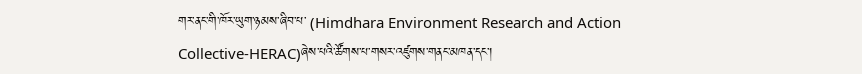གར་ནང་གི་ཁོར་ཡུག་ཉམས་ཞིབ་པ་ (Himdhara Environment Research and Action Collective-HERAC)ཞེས་པའི་ཚོགས་པ་གསར་འཛུགས་གནང་མཁན་དང་།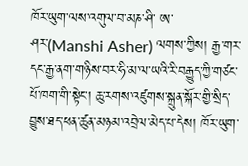ཁོར་ཡུག་ལས་འགུལ་བ་མཎ་ཤི་ ཨ་ཤར་(Manshi Asher) ལགས་ཀྱིས། རྒྱ་གར་དང་རྒྱ་ནག་གཉིས་བར་ཧི་མ་ལ་ཡའི་རི་བརྒྱུད་ཀྱི་གཙང་པོ་ཁག་གི་སྟེང་། ཆུ་རགས་འཛུགས་སྐྲུན་སྐོར་གྱི་སྲིད་བྱུས་ཐད་ཕན་ཚུན་མཉམ་འབྲེལ་མེད་པ་དེས། ཁོར་ཡུག་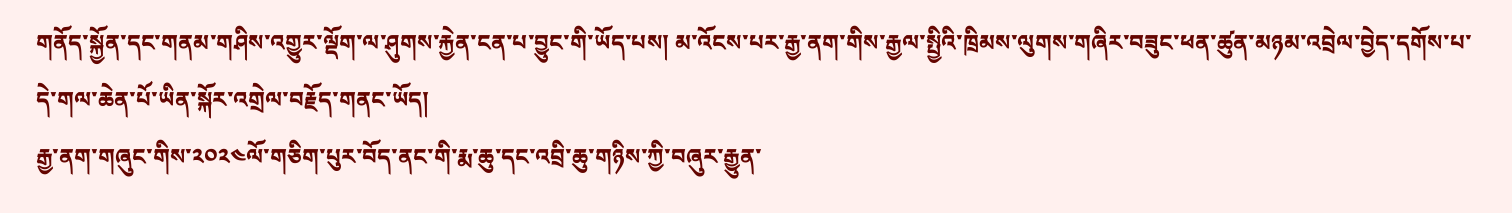གནོད་སྐྱོན་དང་གནམ་གཤིས་འགྱུར་ལྡོག་ལ་ཤུགས་རྐྱེན་ངན་པ་བྱུང་གི་ཡོད་པས། མ་འོངས་པར་རྒྱ་ནག་གིས་རྒྱལ་སྤྱིའི་ཁྲིམས་ལུགས་གཞིར་བཟུང་ཕན་ཚུན་མཉམ་འབྲེལ་བྱེད་དགོས་པ་དེ་གལ་ཆེན་པོ་ཡིན་སྐོར་འགྲེལ་བརྗོད་གནང་ཡོད།
རྒྱ་ནག་གཞུང་གིས་༢༠༢༤ལོ་གཅིག་པུར་བོད་ནང་གི་རྨ་ཆུ་དང་འབྲི་ཆུ་གཉིས་ཀྱི་བཞུར་རྒྱུན་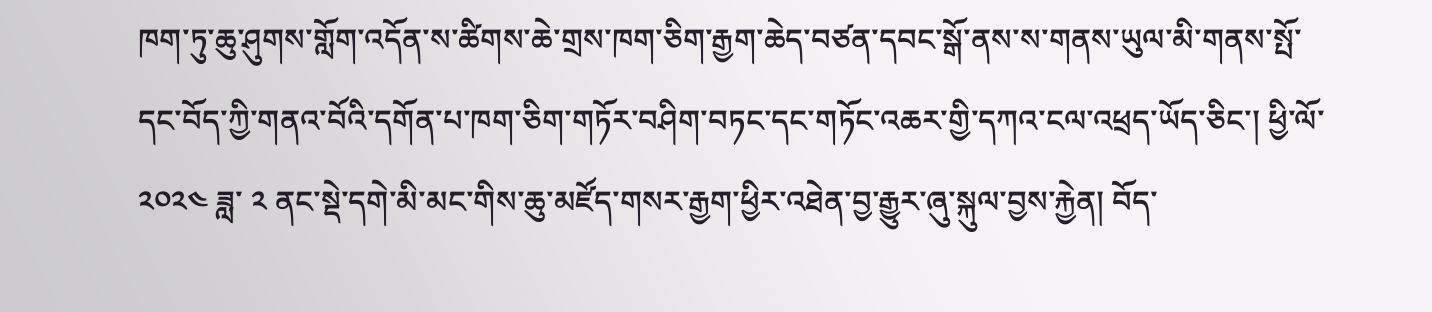ཁག་ཏུ་ཆུ་ཤུགས་གློག་འདོན་ས་ཚིགས་ཆེ་གྲས་ཁག་ཅིག་རྒྱག་ཆེད་བཙན་དབང་སྒོ་ནས་ས་གནས་ཡུལ་མི་གནས་སྤོ་དང་བོད་ཀྱི་གནའ་བོའི་དགོན་པ་ཁག་ཅིག་གཏོར་བཤིག་བཏང་དང་གཏོང་འཆར་གྱི་དཀའ་ངལ་འཕྲད་ཡོད་ཅིང་། ཕྱི་ལོ་ ༢༠༢༤ ཟླ་ ༢ ནང་སྡེ་དགེ་མི་མང་གིས་ཆུ་མཛོད་གསར་རྒྱག་ཕྱིར་འཐེན་བྱ་རྒྱུར་ཞུ་སྐུལ་བྱས་རྐྱེན། བོད་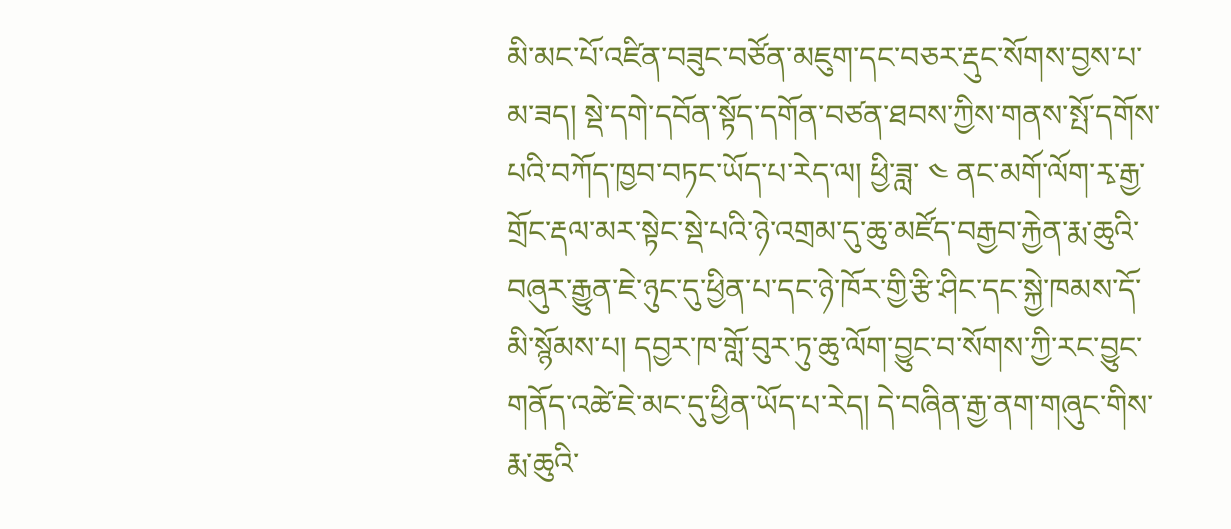མི་མང་པོ་འཛིན་བཟུང་བཙོན་མཇུག་དང་བཅར་རྡུང་སོགས་བྱས་པ་མ་ཟད། སྡེ་དགེ་དབོན་སྟོད་དགོན་བཙན་ཐབས་ཀྱིས་གནས་སྤོ་དགོས་པའི་བཀོད་ཁྱབ་བཏང་ཡོད་པ་རེད་ལ། ཕྱི་ཟླ་ ༤ ནང་མགོ་ལོག་རྭ་རྒྱ་གྲོང་རྡལ་མར་སྟེང་སྡེ་པའི་ཉེ་འགྲམ་དུ་ཆུ་མཛོད་བརྒྱབ་རྐྱེན་རྨ་ཆུའི་བཞུར་རྒྱུན་ཇེ་ཉུང་དུ་ཕྱིན་པ་དང་ཉེ་ཁོར་གྱི་རྩི་ཤིང་དང་སྐྱེ་ཁམས་དོ་མི་སྙོམས་པ། དབྱར་ཁ་གློ་བུར་ཏུ་ཆུ་ལོག་བྱུང་བ་སོགས་ཀྱི་རང་བྱུང་གནོད་འཚེ་ཇེ་མང་དུ་ཕྱིན་ཡོད་པ་རེད། དེ་བཞིན་རྒྱ་ནག་གཞུང་གིས་རྨ་ཆུའི་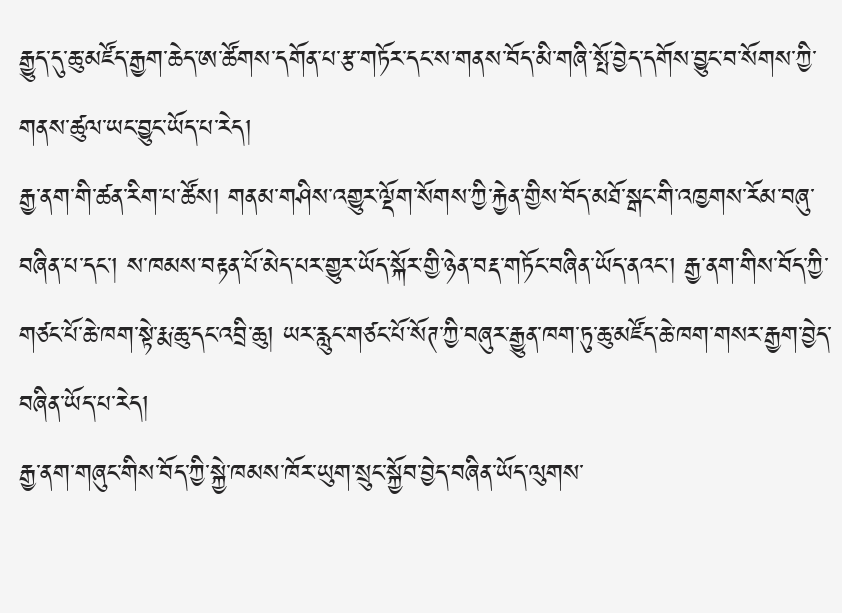རྒྱུད་དུ་ཆུ་མཛོད་རྒྱག་ཆེད་ཨ་ཚོགས་དགོན་པ་རྩ་གཏོར་དང་ས་གནས་བོད་མི་གཞི་སྤོ་བྱེད་དགོས་བྱུང་བ་སོགས་ཀྱི་གནས་ཚུལ་ཡང་བྱུང་ཡོད་པ་རེད།
རྒྱ་ནག་གི་ཚན་རིག་པ་ཚོས། གནམ་གཤིས་འགྱུར་ལྡོག་སོགས་ཀྱི་རྐྱེན་གྱིས་བོད་མཐོ་སྒང་གི་འཁྱགས་རོམ་བཞུ་བཞིན་པ་དང་། ས་ཁམས་བརྟན་པོ་མེད་པར་གྱུར་ཡོད་སྐོར་གྱི་ཉེན་བརྡ་གཏོང་བཞིན་ཡོད་ནའང་། རྒྱ་ནག་གིས་བོད་ཀྱི་གཙང་པོ་ཆེ་ཁག་སྟེ་རྨ་ཆུ་དང་འབྲི་ཆུ། ཡར་རླུང་གཙང་པོ་སོཊ་ཀྱི་བཞུར་རྒྱུན་ཁག་ཏུ་ཆུ་མཛོད་ཆེ་ཁག་གསར་རྒྱག་བྱེད་བཞིན་ཡོད་པ་རེད།
རྒྱ་ནག་གཞུང་གིས་བོད་ཀྱི་སྐྱེ་ཁམས་ཁོར་ཡུག་སྲུང་སྐྱོབ་བྱེད་བཞིན་ཡོད་ལུགས་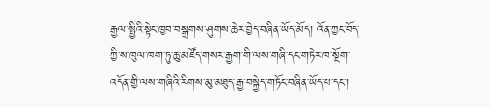རྒྱལ་སྤྱིའི་སྟེང་ཁྱབ་བསྒྲགས་ཤུགས་ཆེར་བྱེད་བཞིན་ཡོད་མོད། འོན་ཀྱང་བོད་ཀྱི་ས་ཁུལ་ཁག་ཏུ་ཆུ་མཛོད་གསར་རྒྱག་གི་ལས་གཞི་དང་གཏེར་ཁ་སྔོག་འདོན་གྱི་ལས་གཞིའི་རིགས་མུ་མཐུད་རྒྱ་བསྐྱེད་གཏོང་བཞིན་ཡོད་པ་དང་།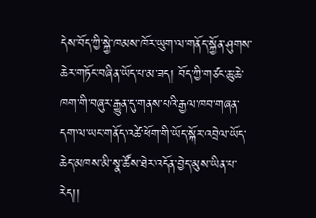དེས་བོད་ཀྱི་སྐྱེ་ཁམས་ཁོར་ཡུག་ལ་གནོད་སྐྱོན་ཤུགས་ཆེར་གཏོང་བཞིན་ཡོད་པ་མ་ཟད། བོད་ཀྱི་གཙང་ཆུ་ཆེ་ཁག་གི་བཞུར་རྒྱུན་དུ་གནས་པའི་རྒྱལ་ཁབ་གཞན་དག་ལ་ཡང་གནོད་འཚེ་ཕོག་གི་ཡོད་སྐོར་འབྲེལ་ཡོད་ཆེད་མཁས་མི་སྣ་ཚོས་ཐེར་འདོན་བྱེད་མུས་ཡིན་པ་རེད།།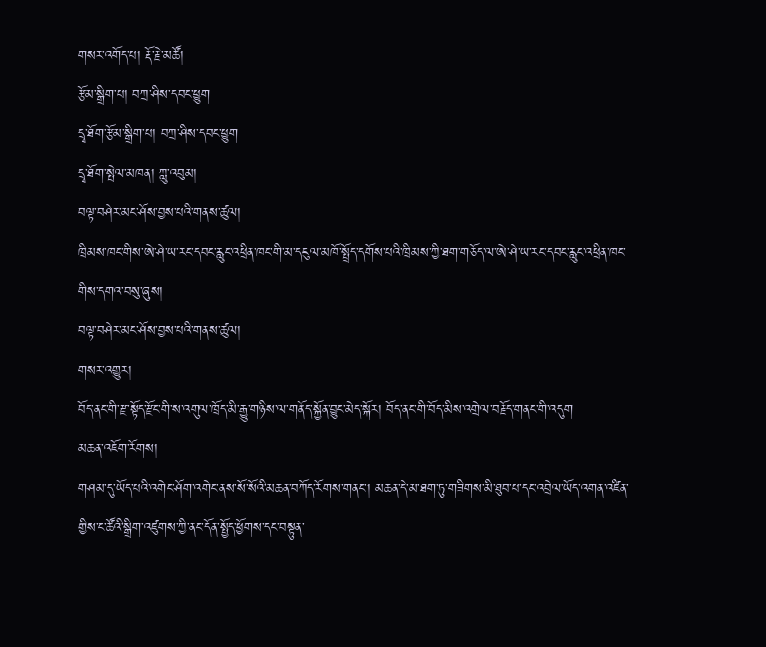གསར་འགོད་པ། རྡོ་རྗེ་མཚོ།
རྩོམ་སྒྲིག་པ། བཀྲ་ཤིས་དབང་ཕྱུག
དྲྭ་ཐོག་རྩོམ་སྒྲིག་པ། བཀྲ་ཤིས་དབང་ཕྱུག
དྲྭ་ཐོག་སྤེལ་མཁན། ཀླུ་འབུམ།
བལྟ་བཤེར་མང་ཤོས་བྱས་པའི་གནས་ཚུལ།
ཁྲིམས་ཁང་གིས་ཨེ་ཤེ་ཡ་རང་དབང་རླུང་འཕྲིན་ཁང་གི་མ་དངུལ་མཁོ་སྤྲོད་དགོས་པའི་ཁྲིམས་ཀྱི་ཐག་གཅོད་ལ་ཨེ་ཤེ་ཡ་རང་དབང་རླུང་འཕྲིན་ཁང་གིས་དགའ་བསུ་ཞུས།
བལྟ་བཤེར་མང་ཤོས་བྱས་པའི་གནས་ཚུལ།
གསར་འགྱུར།
བོད་ནང་གི་རྫ་སྟོད་རྫོང་གི་ས་འགུལ་ཁྲོད་མི་རྒྱུ་གཉིས་ལ་གནོད་སྐྱོན་བྱུང་མེད་སྐོར། བོད་ནང་གི་བོད་མིས་འགྲེལ་བརྗོད་གནང་གི་འདུག
མཆན་འཇོག་རོགས།
གཤམ་དུ་ཡོད་པའི་འགེང་ཤོག་འགེང་ནས་སོ་སོའི་མཆན་བཀོད་རོགས་གནང་། མཆན་དེ་མ་ཐག་ཏུ་གཟིགས་མི་ཐུབ་པ་དང་འབྲེལ་ཡོད་འགན་འཛིན་གྱིས་ང་ཚོའི་སྒྲིག་འཛུགས་ཀྱི་ནང་དོན་སྤྱོད་ཕྱོགས་དང་བསྟུན་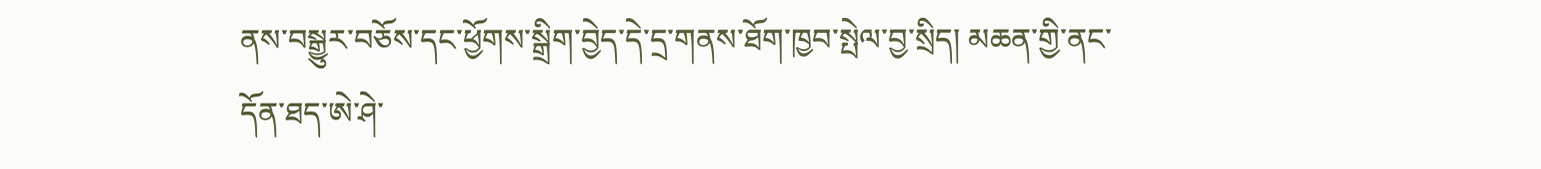ནས་བསྒྱུར་བཅོས་དང་ཕྱོགས་སྒྲིག་བྱེད་དེ་དྲ་གནས་ཐོག་ཁྱབ་སྤེལ་བྱ་སྲིད། མཆན་གྱི་ནང་དོན་ཐད་ཨེ་ཤེ་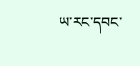ཡ་རང་དབང་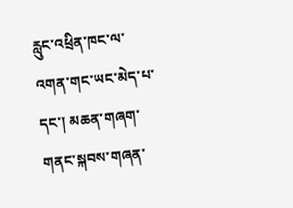རླུང་འཕྲིན་ཁང་ལ་འགན་གང་ཡང་མེད་པ་དང་། མཆན་གཞག་གནང་སྐབས་གཞན་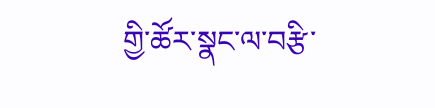གྱི་ཚོར་སྣང་ལ་བརྩི་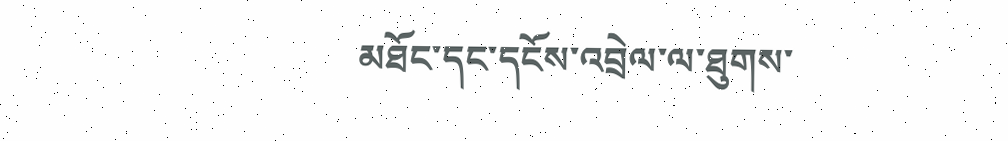མཐོང་དང་དངོས་འབྲེལ་ལ་ཐུགས་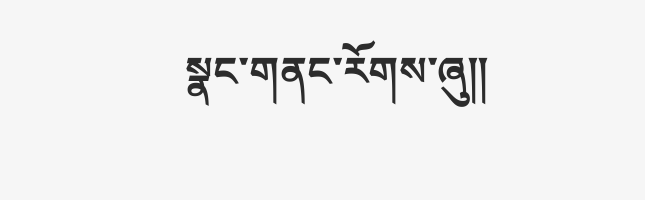སྣང་གནང་རོགས་ཞུ༎